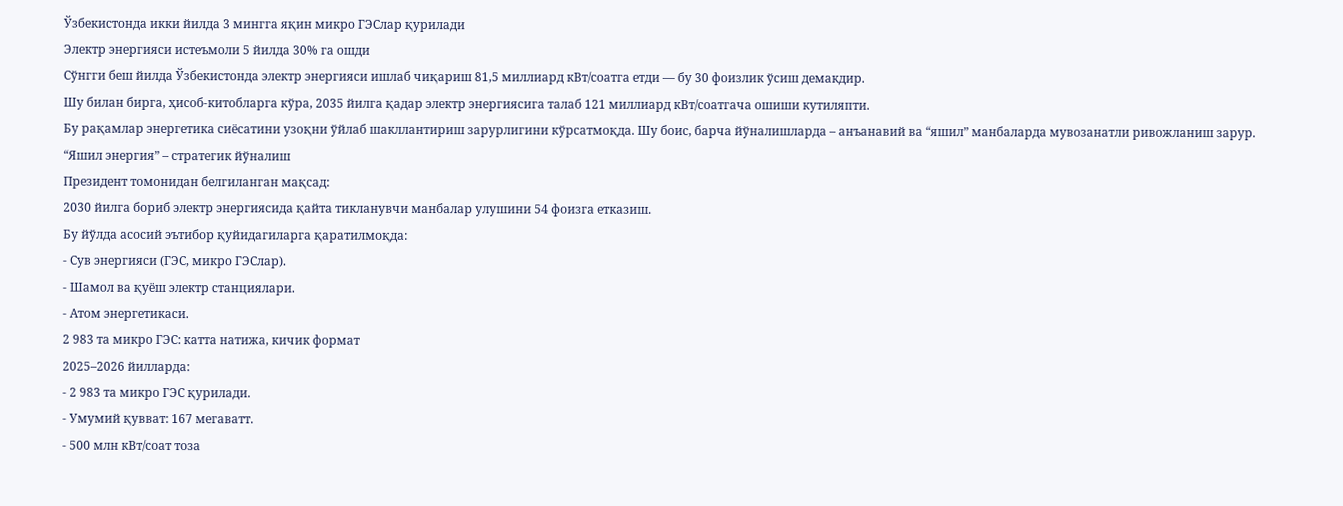Ўзбекистонда икки йилда 3 мингга яқин микро ГЭСлар қурилади
Электр энергияси истеъмоли 5 йилда 30% га ошди
Сўнгги беш йилда Ўзбекистонда электр энергияси ишлаб чиқариш 81,5 миллиард кВт/соатга етди — бу 30 фоизлик ўсиш демакдир.
Шу билан бирга, ҳисоб-китобларга кўра, 2035 йилга қадар электр энергиясига талаб 121 миллиард кВт/соатгача ошиши кутиляпти.
Бу рақамлар энергетика сиёсатини узоқни ўйлаб шакллантириш зарурлигини кўрсатмоқда. Шу боис, барча йўналишларда – анъанавий ва “яшил” манбаларда мувозанатли ривожланиш зарур.
“Яшил энергия” – стратегик йўналиш
Президент томонидан белгиланган мақсад:
2030 йилга бориб электр энергиясида қайта тикланувчи манбалар улушини 54 фоизга етказиш.
Бу йўлда асосий эътибор қуйидагиларга қаратилмоқда:
- Сув энергияси (ГЭС, микро ГЭСлар).
- Шамол ва қуёш электр станциялари.
- Атом энергетикаси.
2 983 та микро ГЭС: катта натижа, кичик формат
2025–2026 йилларда:
- 2 983 та микро ГЭС қурилади.
- Умумий қувват: 167 мегаватт.
- 500 млн кВт/соат тоза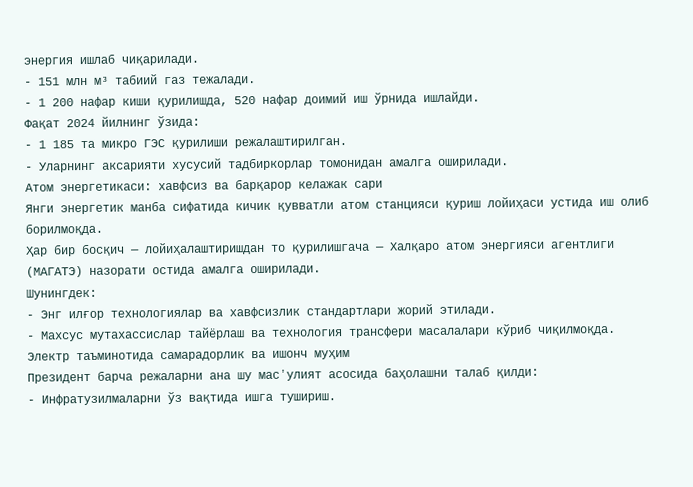энергия ишлаб чиқарилади.
- 151 млн м³ табиий газ тежалади.
- 1 200 нафар киши қурилишда, 520 нафар доимий иш ўрнида ишлайди.
Фақат 2024 йилнинг ўзида:
- 1 185 та микро ГЭС қурилиши режалаштирилган.
- Уларнинг аксарияти хусусий тадбиркорлар томонидан амалга оширилади.
Атом энергетикаси: хавфсиз ва барқарор келажак сари
Янги энергетик манба сифатида кичик қувватли атом станцияси қуриш лойиҳаси устида иш олиб борилмоқда.
Ҳар бир босқич — лойиҳалаштиришдан то қурилишгача — Халқаро атом энергияси агентлиги (МАГАТЭ) назорати остида амалга оширилади.
Шунингдек:
- Энг илғор технологиялар ва хавфсизлик стандартлари жорий этилади.
- Махсус мутахассислар тайёрлаш ва технология трансфери масалалари кўриб чиқилмоқда.
Электр таъминотида самарадорлик ва ишонч муҳим
Президент барча режаларни ана шу масʼулият асосида баҳолашни талаб қилди:
- Инфратузилмаларни ўз вақтида ишга тушириш.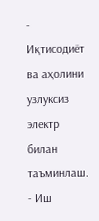- Иқтисодиёт ва аҳолини узлуксиз электр билан таъминлаш.
- Иш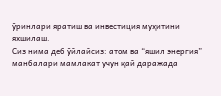ўринлари яратиш ва инвестиция муҳитини яхшилаш.
Сиз нима деб ўйлайсиз: атом ва “яшил энергия” манбалари мамлакат учун қай даражада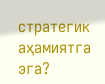стратегик аҳамиятга эга?